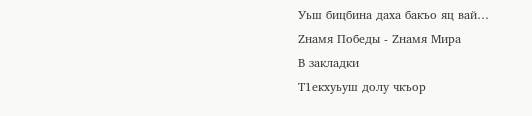Уьш бицбина даха бакъо яц вай…
Zнамя Победы - Zнамя Мира
В закладки
Т1екхуьуш долу чкъор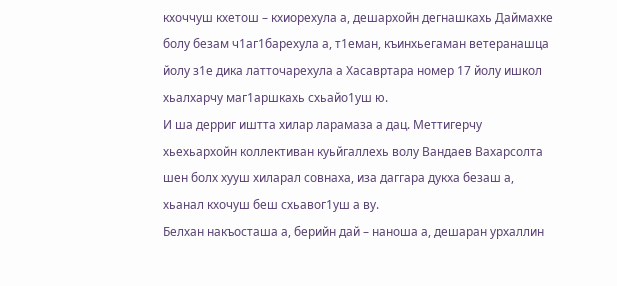кхоччуш кхетош – кхиорехула а, дешархойн дегнашкахь Даймахке болу безам ч1аг1барехула а, т1еман, къинхьегаман ветеранашца йолу з1е дика латточарехула а Хасавртара номер 17 йолу ишкол хьалхарчу маг1аршкахь схьайо1уш ю.
И ша дерриг иштта хилар ларамаза а дац. Меттигерчу хьехьархойн коллективан куьйгаллехь волу Вандаев Вахарсолта шен болх хууш хиларал совнаха, иза даггара дукха безаш а, хьанал кхочуш беш схьавог1уш а ву.
Белхан накъосташа а, берийн дай – наноша а, дешаран урхаллин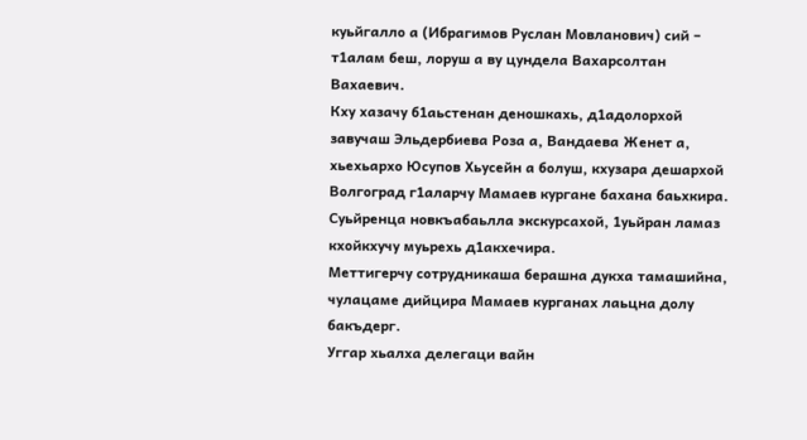куьйгалло а (Ибрагимов Руслан Мовланович) сий – т1алам беш, лоруш а ву цундела Вахарсолтан Вахаевич.
Кху хазачу б1аьстенан деношкахь, д1адолорхой завучаш Эльдербиева Роза а, Вандаева Женет а, хьехьархо Юсупов Хьусейн а болуш, кхузара дешархой Волгоград г1аларчу Мамаев кургане бахана баьхкира.
Суьйренца новкъабаьлла экскурсахой, 1уьйран ламаз кхойкхучу муьрехь д1акхечира.
Меттигерчу сотрудникаша берашна дукха тамашийна, чулацаме дийцира Мамаев курганах лаьцна долу бакъдерг.
Уггар хьалха делегаци вайн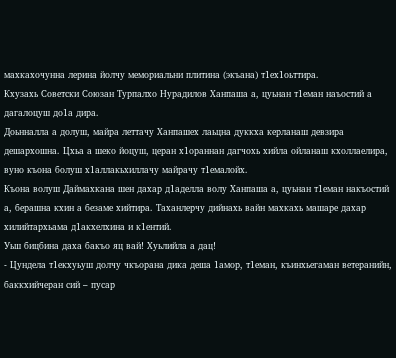махкахочунна лерина йолчу мемориальни плитина (экъана) т1ех1оьттира.
Кхузахь Советски Союзан Турпалхо Нурадилов Ханпаша а, цуьнан т1еман наъостий а дагалоцуш до1а дира.
Доьнналла а долуш, майра леттачу Ханпашех лаьцна дуккха керланаш девзира дешархошна. Цхьа а шеко йоцуш, церан х1ораннан дагчохь хийла ойланаш кхоллаелира, вуно къона болуш х1аллакьхиллачу майрачу т1емалойх.
Къона волуш Даймахкана шен дахар д1аделла волу Ханпаша а, цуьнан т1еман накъостий а, берашна кхин а безаме хийтира. Таханлерчу дийнахь вайн махкахь машаре дахар хилийтархьама д1акхелхина и к1ентий.
Уьш бицбина даха бакъо яц вай! Хуьлийла а дац!
- Цундела т1екхуьуш долчу чкъорана дика деша 1амор, т1еман, къинхьегаман ветеранийн, баккхийчеран сий – пусар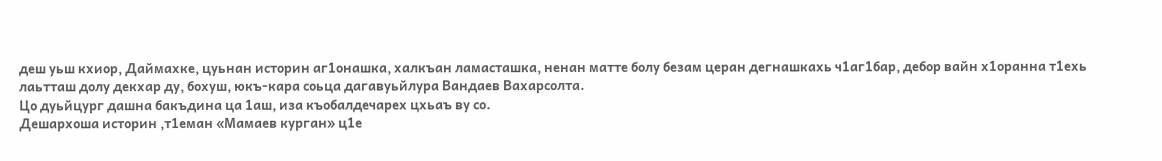деш уьш кхиор, Даймахке, цуьнан историн аг1онашка, халкъан ламасташка, ненан матте болу безам церан дегнашкахь ч1аг1бар, дебор вайн х1оранна т1ехь лаьтташ долу декхар ду, бохуш, юкъ-кара соьца дагавуьйлура Вандаев Вахарсолта.
Цо дуьйцург дашна бакъдина ца 1аш, иза къобалдечарех цхьаъ ву со.
Дешархоша историн ,т1еман «Мамаев курган» ц1е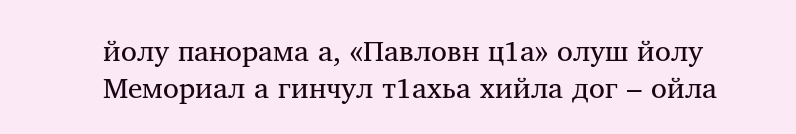йолу панорама а, «Павловн ц1а» олуш йолу Мемориал а гинчул т1ахьа хийла дог – ойла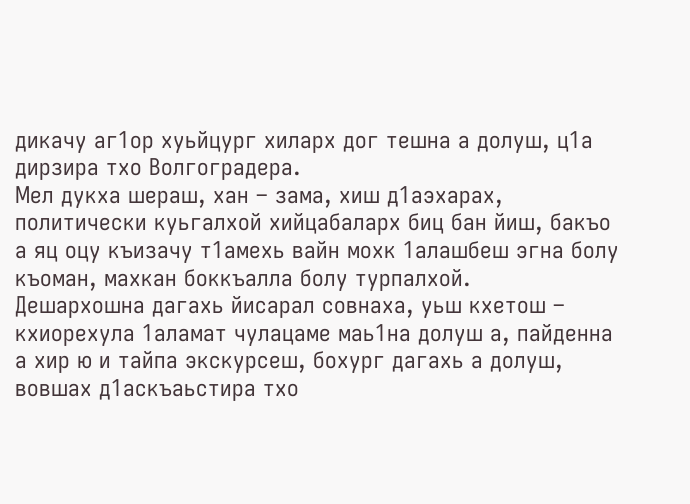дикачу аг1ор хуьйцург хиларх дог тешна а долуш, ц1а дирзира тхо Волгоградера.
Мел дукха шераш, хан – зама, хиш д1аэхарах, политически куьгалхой хийцабаларх биц бан йиш, бакъо а яц оцу къизачу т1амехь вайн мохк 1алашбеш эгна болу къоман, махкан боккъалла болу турпалхой.
Дешархошна дагахь йисарал совнаха, уьш кхетош – кхиорехула 1аламат чулацаме маь1на долуш а, пайденна а хир ю и тайпа экскурсеш, бохург дагахь а долуш, вовшах д1аскъаьстира тхо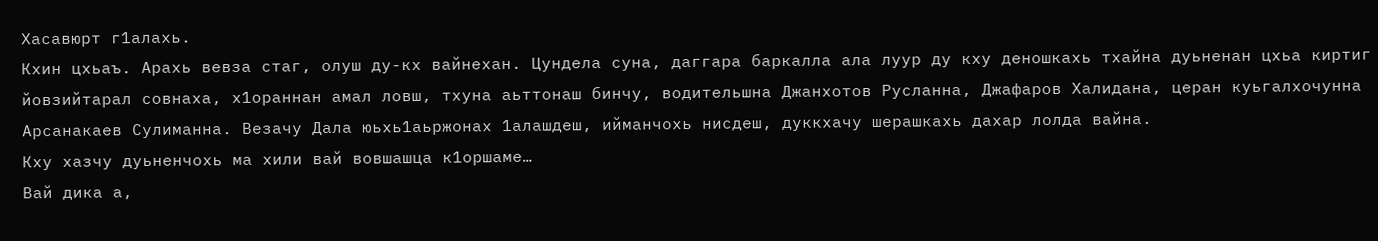Хасавюрт г1алахь.
Кхин цхьаъ. Арахь вевза стаг, олуш ду-кх вайнехан. Цундела суна, даггара баркалла ала луур ду кху деношкахь тхайна дуьненан цхьа киртиг йовзийтарал совнаха, х1ораннан амал ловш, тхуна аьттонаш бинчу, водительшна Джанхотов Русланна, Джафаров Халидана, церан куьгалхочунна Арсанакаев Сулиманна. Везачу Дала юьхь1аьржонах 1алашдеш, ийманчохь нисдеш, дуккхачу шерашкахь дахар лолда вайна.
Кху хазчу дуьненчохь ма хили вай вовшашца к1оршаме…
Вай дика а,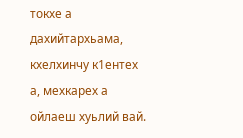токхе а дахийтархьама, кхелхинчу к1ентех а, мехкарех а ойлаеш хуьлий вай.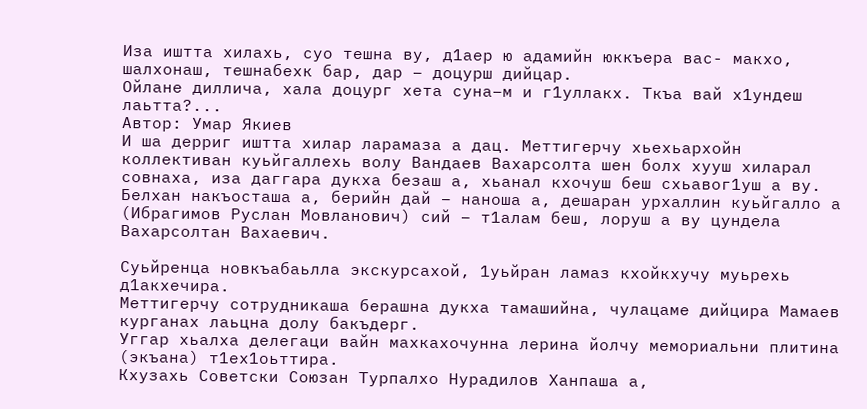Иза иштта хилахь, суо тешна ву, д1аер ю адамийн юккъера вас- макхо, шалхонаш, тешнабехк бар, дар – доцурш дийцар.
Ойлане диллича, хала доцург хета суна–м и г1уллакх. Ткъа вай х1ундеш лаьтта?...
Автор: Умар Якиев
И ша дерриг иштта хилар ларамаза а дац. Меттигерчу хьехьархойн коллективан куьйгаллехь волу Вандаев Вахарсолта шен болх хууш хиларал совнаха, иза даггара дукха безаш а, хьанал кхочуш беш схьавог1уш а ву.
Белхан накъосташа а, берийн дай – наноша а, дешаран урхаллин куьйгалло а (Ибрагимов Руслан Мовланович) сий – т1алам беш, лоруш а ву цундела Вахарсолтан Вахаевич.

Суьйренца новкъабаьлла экскурсахой, 1уьйран ламаз кхойкхучу муьрехь д1акхечира.
Меттигерчу сотрудникаша берашна дукха тамашийна, чулацаме дийцира Мамаев курганах лаьцна долу бакъдерг.
Уггар хьалха делегаци вайн махкахочунна лерина йолчу мемориальни плитина (экъана) т1ех1оьттира.
Кхузахь Советски Союзан Турпалхо Нурадилов Ханпаша а,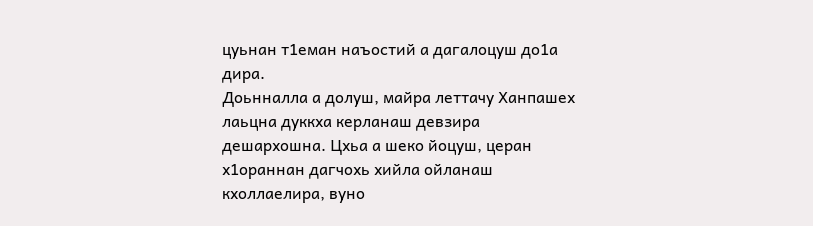цуьнан т1еман наъостий а дагалоцуш до1а дира.
Доьнналла а долуш, майра леттачу Ханпашех лаьцна дуккха керланаш девзира дешархошна. Цхьа а шеко йоцуш, церан х1ораннан дагчохь хийла ойланаш кхоллаелира, вуно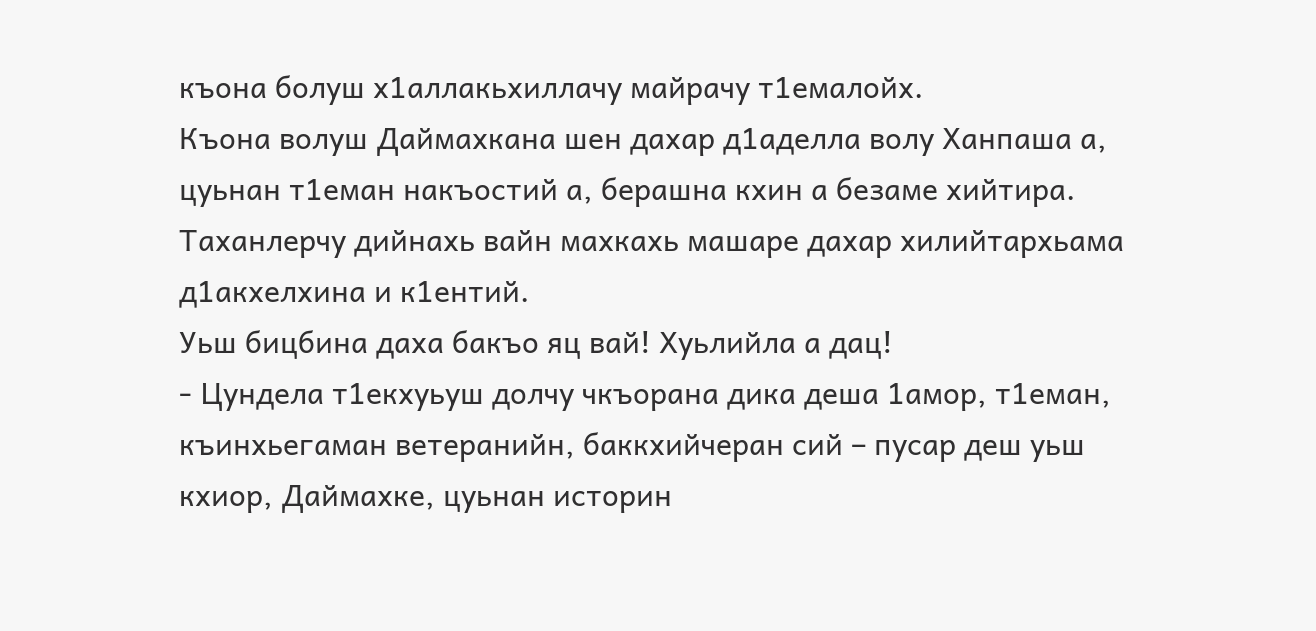къона болуш х1аллакьхиллачу майрачу т1емалойх.
Къона волуш Даймахкана шен дахар д1аделла волу Ханпаша а, цуьнан т1еман накъостий а, берашна кхин а безаме хийтира. Таханлерчу дийнахь вайн махкахь машаре дахар хилийтархьама д1акхелхина и к1ентий.
Уьш бицбина даха бакъо яц вай! Хуьлийла а дац!
- Цундела т1екхуьуш долчу чкъорана дика деша 1амор, т1еман, къинхьегаман ветеранийн, баккхийчеран сий – пусар деш уьш кхиор, Даймахке, цуьнан историн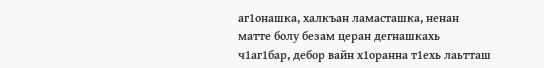аг1онашка, халкъан ламасташка, ненан матте болу безам церан дегнашкахь ч1аг1бар, дебор вайн х1оранна т1ехь лаьтташ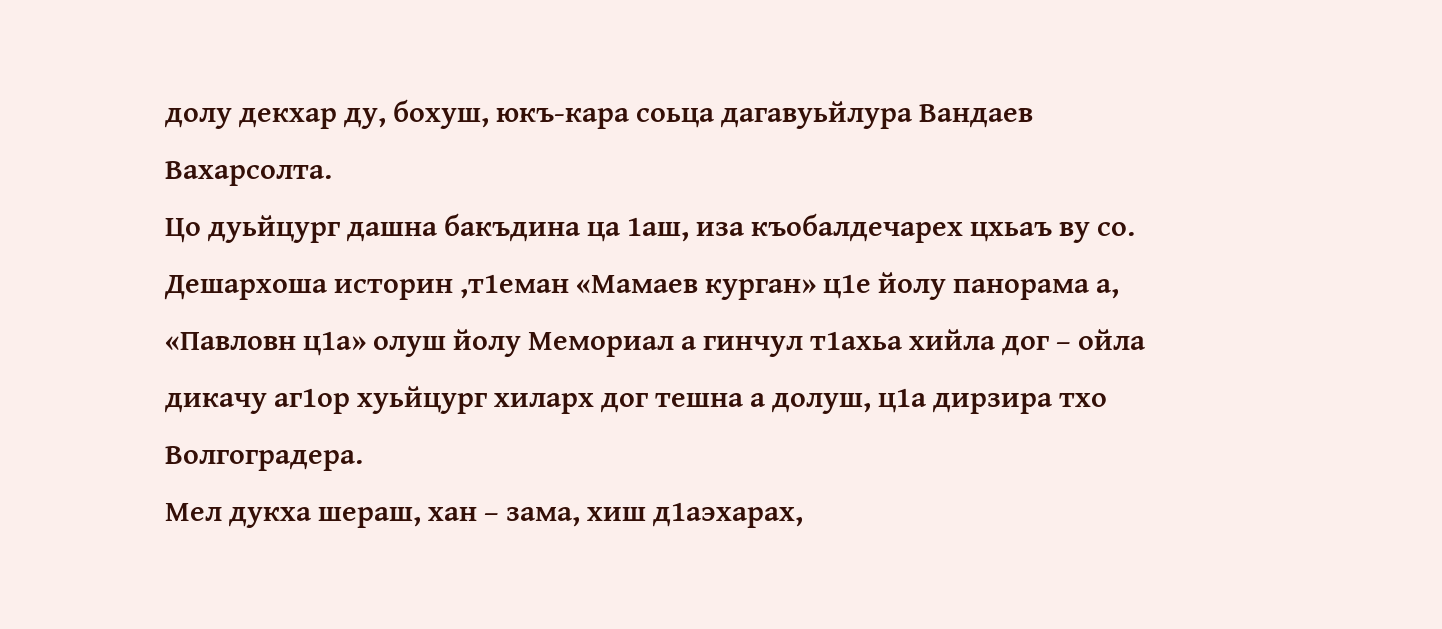долу декхар ду, бохуш, юкъ-кара соьца дагавуьйлура Вандаев Вахарсолта.
Цо дуьйцург дашна бакъдина ца 1аш, иза къобалдечарех цхьаъ ву со.
Дешархоша историн ,т1еман «Мамаев курган» ц1е йолу панорама а, «Павловн ц1а» олуш йолу Мемориал а гинчул т1ахьа хийла дог – ойла дикачу аг1ор хуьйцург хиларх дог тешна а долуш, ц1а дирзира тхо Волгоградера.
Мел дукха шераш, хан – зама, хиш д1аэхарах,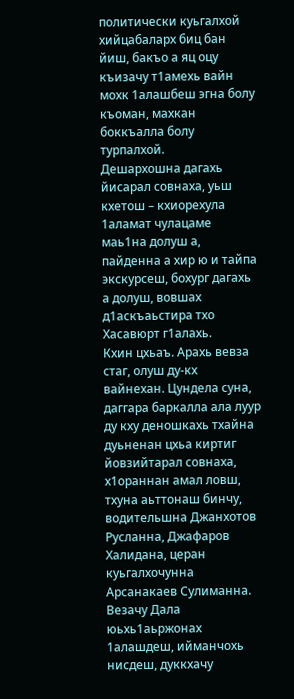политически куьгалхой хийцабаларх биц бан йиш, бакъо а яц оцу къизачу т1амехь вайн мохк 1алашбеш эгна болу къоман, махкан боккъалла болу турпалхой.
Дешархошна дагахь йисарал совнаха, уьш кхетош – кхиорехула 1аламат чулацаме маь1на долуш а, пайденна а хир ю и тайпа экскурсеш, бохург дагахь а долуш, вовшах д1аскъаьстира тхо Хасавюрт г1алахь.
Кхин цхьаъ. Арахь вевза стаг, олуш ду-кх вайнехан. Цундела суна, даггара баркалла ала луур ду кху деношкахь тхайна дуьненан цхьа киртиг йовзийтарал совнаха, х1ораннан амал ловш, тхуна аьттонаш бинчу, водительшна Джанхотов Русланна, Джафаров Халидана, церан куьгалхочунна Арсанакаев Сулиманна. Везачу Дала юьхь1аьржонах 1алашдеш, ийманчохь нисдеш, дуккхачу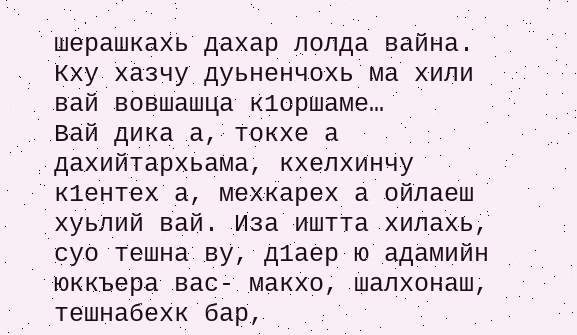шерашкахь дахар лолда вайна.
Кху хазчу дуьненчохь ма хили вай вовшашца к1оршаме…
Вай дика а, токхе а дахийтархьама, кхелхинчу к1ентех а, мехкарех а ойлаеш хуьлий вай. Иза иштта хилахь, суо тешна ву, д1аер ю адамийн юккъера вас- макхо, шалхонаш, тешнабехк бар,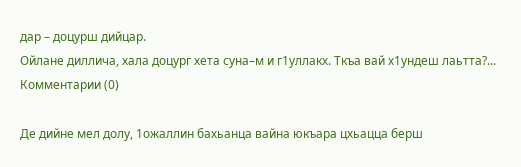дар – доцурш дийцар.
Ойлане диллича, хала доцург хета суна–м и г1уллакх. Ткъа вай х1ундеш лаьтта?...
Комментарии (0)

Де дийне мел долу, 1ожаллин бахьанца вайна юкъара цхьацца берш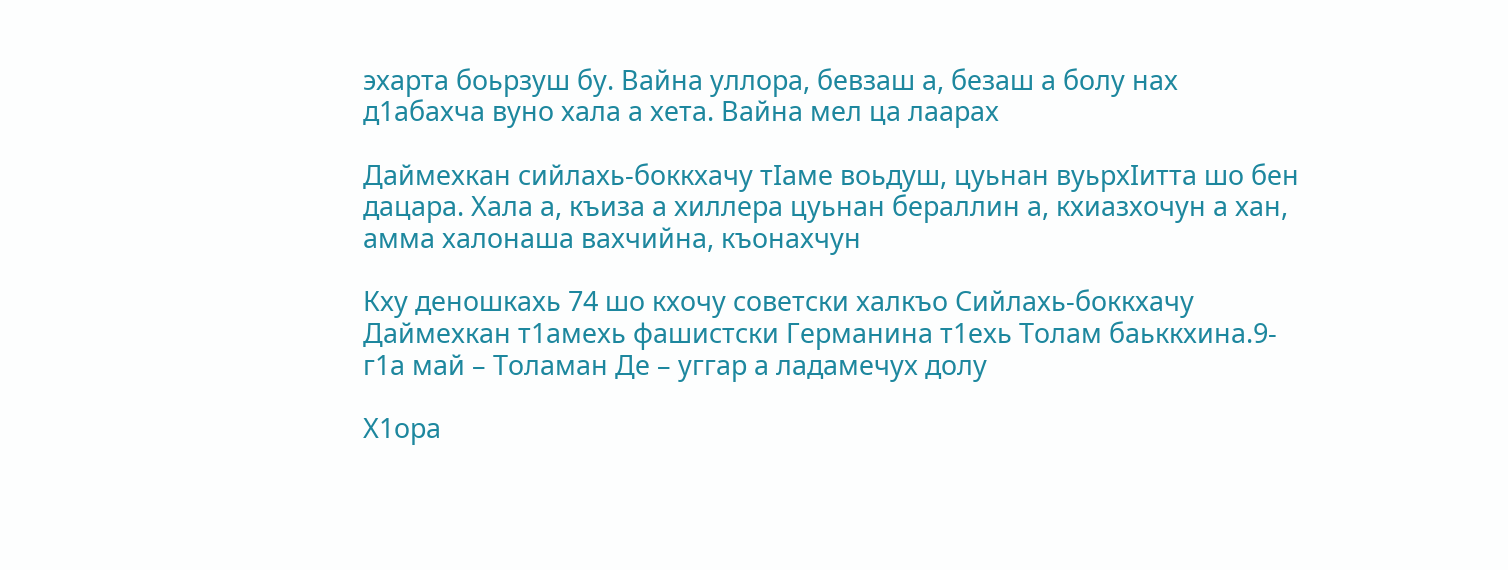эхарта боьрзуш бу. Вайна уллора, бевзаш а, безаш а болу нах д1абахча вуно хала а хета. Вайна мел ца лаарах

Даймехкан сийлахь-боккхачу тIаме воьдуш, цуьнан вуьрхIитта шо бен дацара. Хала а, къиза а хиллера цуьнан бераллин а, кхиазхочун а хан, амма халонаша вахчийна, къонахчун

Кху деношкахь 74 шо кхочу советски халкъо Сийлахь-боккхачу Даймехкан т1амехь фашистски Германина т1ехь Толам баьккхина.9-г1а май – Толаман Де – уггар а ладамечух долу

Х1ора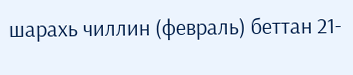шарахь чиллин (февраль) беттан 21-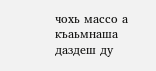чохь массо а къаьмнаша даздеш ду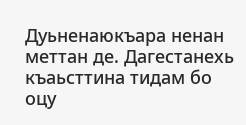Дуьненаюкъара ненан меттан де. Дагестанехь къаьсттина тидам бо оцу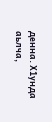денна. Х1унда аьлча,